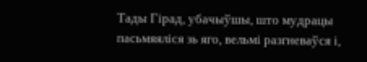Тады Гірад, убачыўшы, што мудрацы пасьмяяліся зь яго, вельмі разгневаўся і,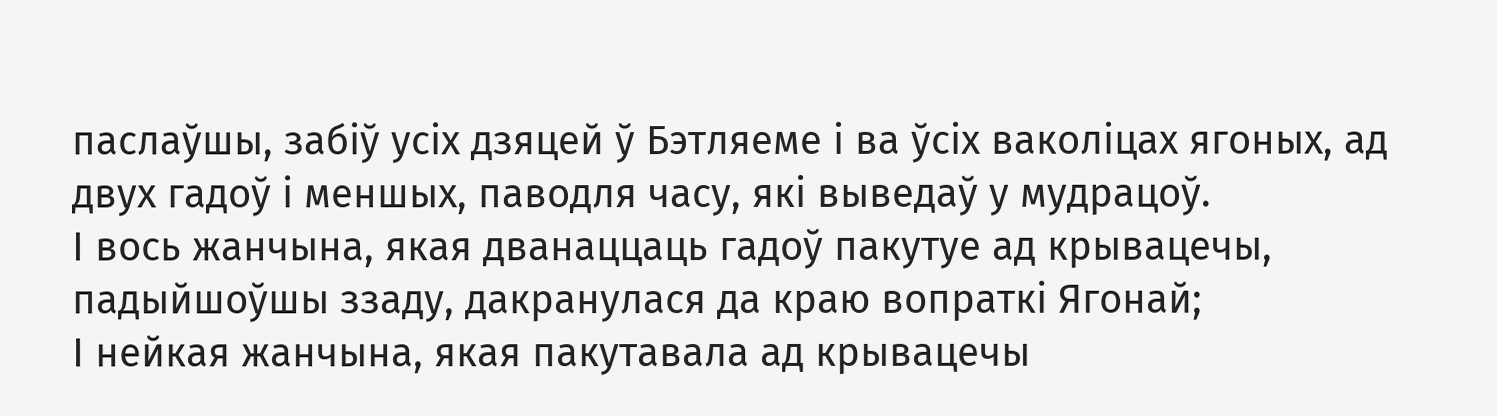паслаўшы, забіў усіх дзяцей ў Бэтляеме і ва ўсіх ваколіцах ягоных, ад двух гадоў і меншых, паводля часу, які выведаў у мудрацоў.
І вось жанчына, якая дванаццаць гадоў пакутуе ад крывацечы, падыйшоўшы ззаду, дакранулася да краю вопраткі Ягонай;
І нейкая жанчына, якая пакутавала ад крывацечы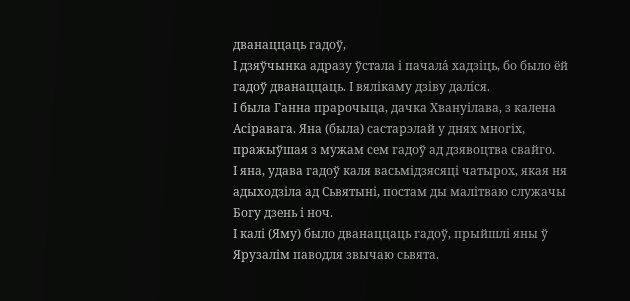дванаццаць гадоў,
І дзяўчынка адразу ўстала і пачала́ хадзіць, бо было ёй гадоў дванаццаць. І вялікаму дзіву далíся.
І была Ганна прарочыца, дачка Хвануілава, з калена Асіравага. Яна (была) састарэлай у днях многіх, пражыўшая з мужам сем гадоў ад дзявоцтва свайго.
І яна, удава гадоў каля васьмідзясяці чатырох, якая ня адыходзіла ад Сьвятыні, постам ды малітваю служачы Богу дзень і ноч.
І калі (Яму) было дванаццаць гадоў, прыйшлі яны ў Ярузалім паводля звычаю сьвята.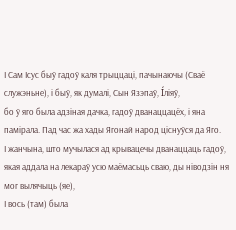І Сам Ісус быў гадоў каля трыццаці, пачынаючы (Сваё служэньне), і быў, як думалі, Сын Язэпаў, Íліяў,
бо ў яго была адзіная дачка, гадоў дванаццацёх, і яна памірала. Пад час жа хады Ягонай народ ціснуўся да Яго.
І жанчына, што мучылася ад крывацечы дванаццаць гадоў, якая аддала на лекараў усю маёмасьць сваю, ды ніводзін ня мог вылячыць (яе),
І вось (там) была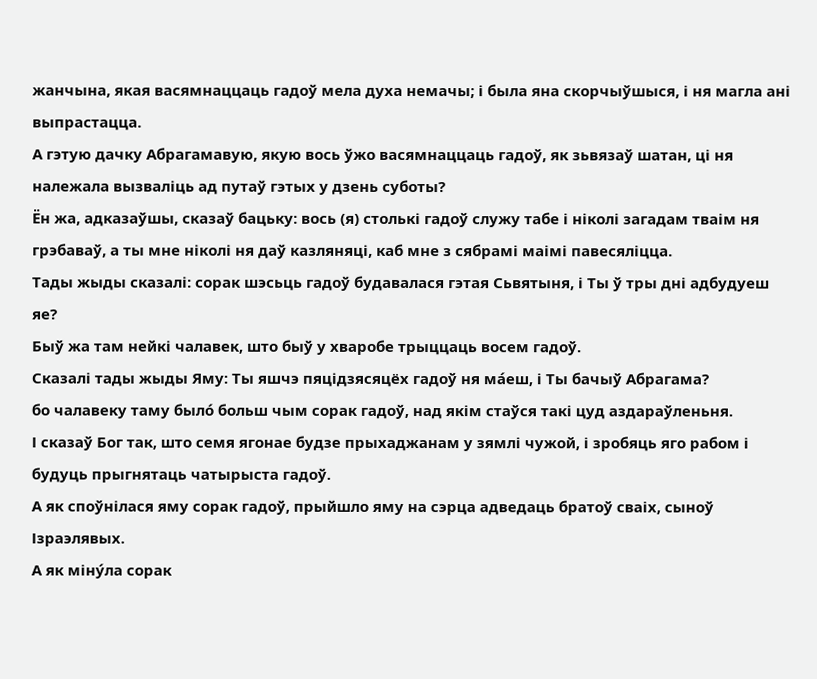жанчына, якая васямнаццаць гадоў мела духа немачы; і была яна скорчыўшыся, і ня магла ані выпрастацца.
А гэтую дачку Абрагамавую, якую вось ўжо васямнаццаць гадоў, як зьвязаў шатан, ці ня належала вызваліць ад путаў гэтых у дзень суботы?
Ён жа, адказаўшы, сказаў бацьку: вось (я) столькі гадоў служу табе і ніколі загадам тваім ня грэбаваў, а ты мне ніколі ня даў казляняці, каб мне з сябрамі маімі павесяліцца.
Тады жыды сказалі: сорак шэсьць гадоў будавалася гэтая Сьвятыня, і Ты ў тры дні адбудуеш яе?
Быў жа там нейкі чалавек, што быў у хваробе трыццаць восем гадоў.
Сказалі тады жыды Яму: Ты яшчэ пяцідзясяцёх гадоў ня ма́еш, і Ты бачыў Абрагама?
бо чалавеку таму было́ больш чым сорак гадоў, над якім стаўся такі цуд аздараўленьня.
І сказаў Бог так, што семя ягонае будзе прыхаджанам у зямлі чужой, і зробяць яго рабом і будуць прыгнятаць чатырыста гадоў.
А як споўнілася яму сорак гадоў, прыйшло яму на сэрца адведаць братоў сваіх, сыноў Ізраэлявых.
А як міну́ла сорак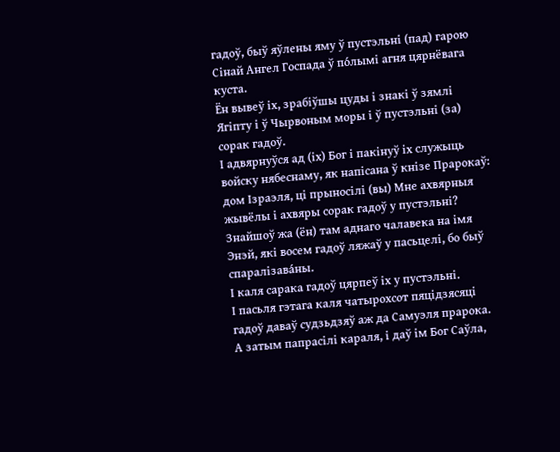гадоў, быў яўлены яму ў пустэльні (пад) гарою Сінай Ангел Госпада ў по́лымі агня цярнёвага куста.
Ён вывеў іх, зрабіўшы цуды і знакі ў зямлі Ягіпту і ў Чырвоным моры і ў пустэльні (за) сорак гадоў.
І адвярнуўся ад (іх) Бог і пакінуў іх служыць войску нябеснаму, як напісана ў кнізе Прарокаў: дом Ізраэля, ці прыносілі (вы) Мне ахвярныя жывёлы і ахвяры сорак гадоў у пустэльні?
Знайшоў жа (ён) там аднаго чалавека на імя Энэй, які восем гадоў ляжаў у пасьцелі, бо быў спаралізава́ны.
І каля сарака гадоў цярпеў іх у пустэльні.
І пасьля гэтага каля чатырохсот пяцідзясяці гадоў даваў судзьдзяў аж да Самуэля прарока.
А затым папрасілі караля, і даў ім Бог Саўла,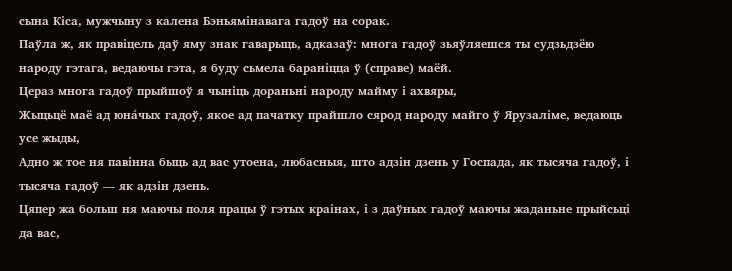сына Кіса, мужчыну з калена Бэньямінавага гадоў на сорак.
Паўла ж, як правіцель даў яму знак гаварыць, адказаў: многа гадоў зьяўляешся ты судзьдзёю народу гэтага, ведаючы гэта, я буду сьмела бараніцца ў (справе) маёй.
Цераз многа гадоў прыйшоў я чыніць дораньні народу майму і ахвяры,
Жыцьцё маё ад юна́чых гадоў, якое ад пачатку прайшло сярод народу майго ў Ярузаліме, ведаюць усе жыды,
Адно ж тое ня павінна быць ад вас утоена, любасныя, што адзін дзень у Госпада, як тысяча гадоў, і тысяча гадоў — як адзін дзень.
Цяпер жа больш ня маючы поля працы ў гэтых краінах, і з даўных гадоў маючы жаданьне прыйсьці да вас,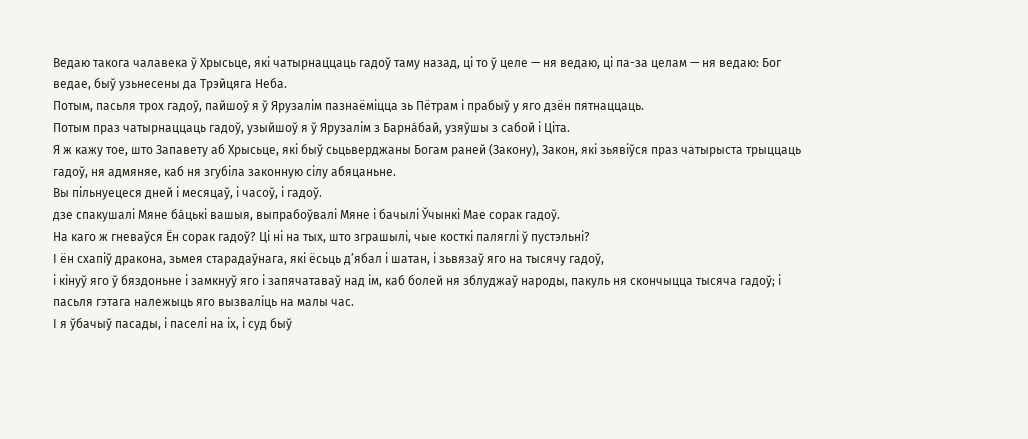Ведаю такога чалавека ў Хрысьце, які чатырнаццаць гадоў таму назад, ці то ў целе — ня ведаю, ці па-за целам — ня ведаю: Бог ведае, быў узьнесены да Трэйцяга Неба.
Потым, пасьля трох гадоў, пайшоў я ў Ярузалім пазнаёміцца зь Пётрам і прабыў у яго дзён пятнаццаць.
Потым праз чатырнаццаць гадоў, узыйшоў я ў Ярузалім з Барна́бай, узяўшы з сабой і Ціта.
Я ж кажу тое, што Запавету аб Хрысьце, які быў сьцьверджаны Богам раней (Закону), Закон, які зьявіўся праз чатырыста трыццаць гадоў, ня адмяняе, каб ня згубіла законную сілу абяцаньне.
Вы пільнуецеся дней і месяцаў, і часоў, і гадоў.
дзе спакушалі Мяне ба́цькі вашыя, выпрабоўвалі Мяне і бачылі Ўчынкі Мае сорак гадоў.
На каго ж гневаўся Ён сорак гадоў? Ці ні на тых, што зграшылі, чые косткі паляглі ў пустэльні?
І ён схапіў дракона, зьмея старадаўнага, які ёсьць д’ябал і шатан, і зьвязаў яго на тысячу гадоў,
і кінуў яго ў бяздоньне і замкнуў яго і запячатаваў над ім, каб болей ня зблуджаў народы, пакуль ня скончыцца тысяча гадоў; і пасьля гэтага належыць яго вызваліць на малы час.
І я ўбачыў пасады, і паселі на іх, і суд быў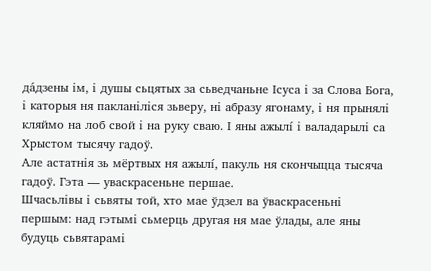да́дзены ім, і душы сьцятых за сьведчаньне Ісуса і за Слова Бога, і каторыя ня пакланіліся зьверу, ні абразу ягонаму, і ня прынялі кляймо на лоб свой і на руку сваю. І яны ажылí і валадарылі са Хрыстом тысячу гадоў.
Але астатнія зь мёртвых ня ажылí, пакуль ня скончыцца тысяча гадоў. Гэта — уваскрасеньне першае.
Шчасьлівы і сьвяты той, хто мае ўдзел ва ўваскрасеньні першым: над гэтымі сьмерць другая ня мае ўлады, але яны будуць сьвятарамі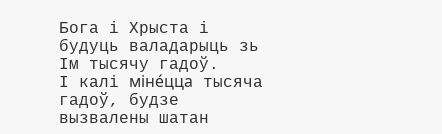Бога і Хрыста і будуць валадарыць зь Ім тысячу гадоў.
І калі міне́цца тысяча гадоў, будзе вызвалены шатан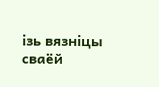ізь вязніцы сваёй